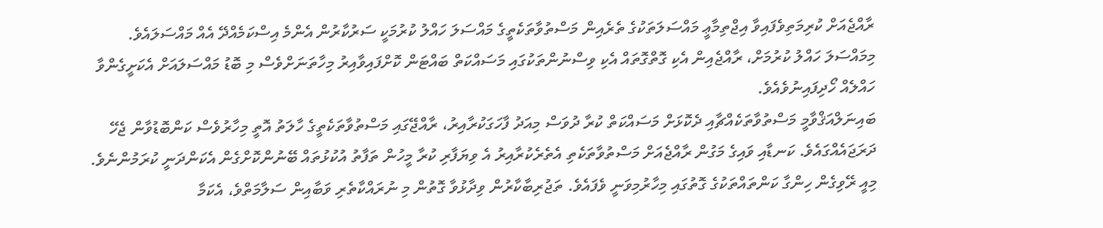ރާއްޖެއަށް ކުރިމަތިވެފައިވާ އިޖްތިމާޢީ މައްސަލަތަކުގެ ތެރެއިން މަސްތުވާތަކެތީގެ މައްސަލަ ހައްލު ކުރުމަކީ ސަރުކާރުން އެންމެ އިސްކަމެއްދޭ އެއް މައްސަލައެވެ. މިމައްސަލަ ހައްލު ކުރުމަށް، ރާއްޖެއިން އެކި ގޮތްގޮތައް އެކި ވިސްނުންތަކުގައި މަސައްކަތް ބައްޓަން ކޮށްފައިވާއިރު މިހާތަނަށްވެސް މި ބޮޑު މައްސަލައަށް އެކަށީގެންވާ ހައްލެއް ހޯދިފައިނުވެއެވެ.
ބައިނަލްއަޤްވާމީ މަސްތުވާތަކެއްޗާއި ދެކޮޅަށް މަސައްކަތް ކުރާ ދުވަސް މިއަދު ފާހަގަކުރާއިރު، ރާއްޖޭގައި މަސްތުވާތަކެތީގެ ހާލަތު އޮތީ މިހާރުވެސް ކަންބޮޑުވާން ޖެހޭ ދަރަޖައެއްގައެވެ. ކަނޑާއި ވައިގެ މަގުން ރާއްޖެއަށް މަސްތުވާތަކެތި އެތެރެކުރާއިރު އެ ވިޔަފާރި ކުރާ މީހުން ތަފާތު އުކުޅުތައް ބޭނުންކޮށްގެން އެކަންދަނީ ކުރަމުންނެވެ. މިއީ ރޭވިގެން ހިންގާ ކަންތައްތަކުގެ ގޮތުގައި މިހާރުމިވަނީ ވެފައެވެ. ތަޖުރިބާކާރުން ވިދާޅުވާ ގޮތުން މި ނުރައްކާތެރި ވަބާއިން ސަލާމަތްވެ، އެކަމާ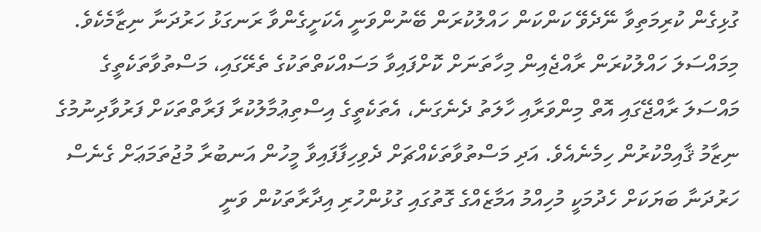ގުޅިގެން ކުރިމަތިވާ ނޭދެވޭ ކަންކަން ހައްލުކުރަން ބޭނުންވަނީ އެކަށީގެންވާ ރަނގަޅު ހަރުދަނާ ނިޒާމެކެވެ.
މިމައްސަލަ ހައްލުކުރަން ރާއްޖެއިން މިހާތަނަށް ކޮށްފައިވާ މަސައްކަތްތަކުގެ ތެރޭގައި، މަސްތުވާތަކެތީގެ މައްސަލަ ރާއްޖޭގައި އޮތް މިންވަރާއި ހާލަތު ދެނެގަނެ، އެތަކެތީގެ އިސްތިޢުމާލުކުރާ ފަރާތްތަކަށް ފަރުވާދިނުމުގެ ނިޒާމު ޤާއިމްކުރުން ހިމެނެއެވެ. އަދި މަސްތުވާތަކެއްޗަށް ދެވިހިފާފައިވާ މީހުން އަނބުރާ މުޖުތަމަޢަށް ގެނެސް ހަރުދަނާ ބަޔަކަށް ހެދުމަކީ މުހިއްމު އަމާޒެއްގެ ގޮތުގައި ގުޅުންހުރި އިދާރާތަކުން ވަނީ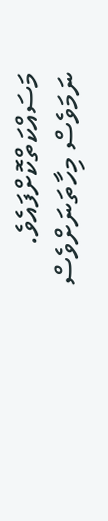މަސައްކަތްކޮށްފައެވެ.
ނަމަވެސް މިހާތަނަށްވެސް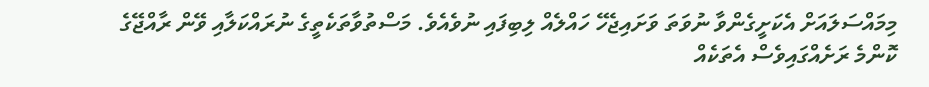މިމައްސަލައަށް އެކަށީގެންވާ ނުވަތަ ވަށައިޖެހޭ ހައްލެއް ލިބިފައި ނުވެއެވެ. މަސްތުވާތަކެތީގެ ނުރައްކަލާއި ވޭން ރާއްޖޭގެ ކޮންމެ ރަށެއްގައިވެސް އެތަކެއް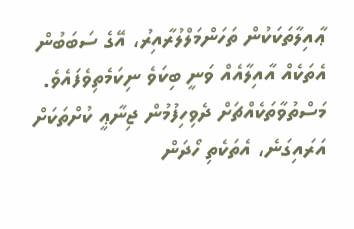ޢާއިލާތަކަކުން ތަހަންމަލްލުރާއިރު، އޭގެ ސަބަބުން އެތަކެއް އާއިލާއެއް ވަނީ ބިކަވެ ނިކަމެތިވެފައެވެ. މަސްތުވާތަކެއްޗަށް ދެވިހިފުމުން ޖިނާޢީ ކުށްތަކަށް އަރައިގަނެ، އެތަކެތި ހޯދަން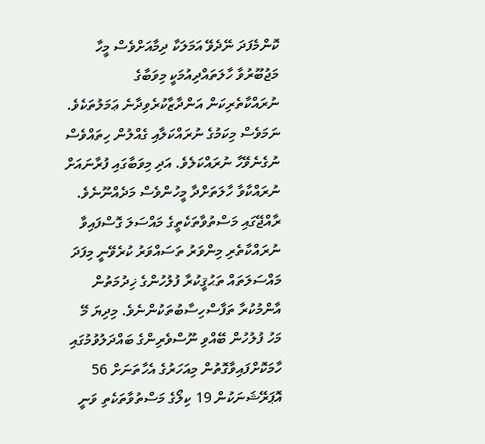ކޮންމެފަދަ ނޭދެވޭ އަމަލަކާ ދިމާއަށްވެސް މީހާ މަޖުބޫރުވާ ހާލަތައްދިއުމަކީ މިވަބާގެ ނުރައްކާތެރިކަން އަންދާޒާކުރެވިދާނެ ޢަމަލުތަކެވެ. ނަމަވެސް މިކަމުގެ ނުރައްކަލާއި ގެއްލުން ހިތައްވެސް ނުގެނެވޭހާ ނުރައްކަލެވެ. އަދި މިވަބާގައި ފުރާނައަށް
ނުރައްކާވާ ހާލަތަށްދާ މީހުންވެސް މަދެއްނޫނެވެ.
ރާއްޖޭގައި މަސްތުވާތަކެތީގެ މައްސަލަ ގޮސްފައިވާ ނުރައްކާތެރި މިންވަރު ތަސައްވަރު ކުރެވޭނީ މިފަދަ މައްސަލަތައް ތަޙުޤީކުރާ ފުލުހުންގެ ޚިދުމަތުން އާންމުކުރާ ތަފާސްހިސާބުތަކުންނެވެ. މިދިޔަ މޭ މަހު ފުލުހުން ބޭއްވި ނޫސްވެރިންގެ ބައްދަލުވުމުގައި ހާމަކޮށްފައިވާގޮތުން މިއަހަރުގެ އެހާތަނަށް 56 އޮޕަރޭޝަނަކުން 19 ކިލޯގެ މަސްތުވާތަކެތި ވަނީ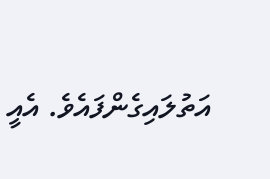އަތުލައިގެންފައެވެ. އެއީ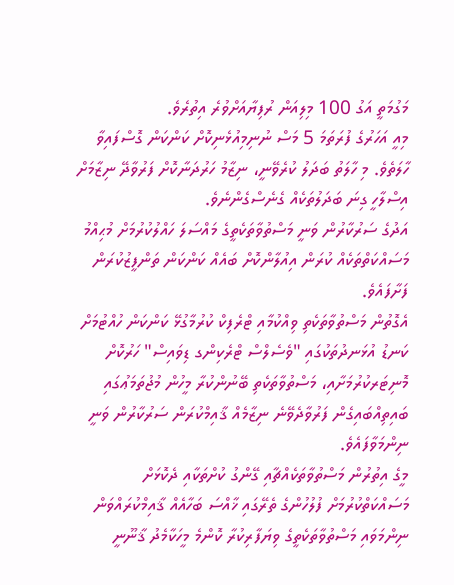މަގުމަތީ އަގު 100 މިލިއަން ރުފިޔާއަށްވުރެ އިތުރެވެ.
މިއީ އަހަރުގެ ފުރަތަމަ 5 މަސް ނުނިމިއުޅެނިކޮށް ކަންކަން ގޮސްފައިވާ ހާލަތެވެ. މި ހާލަތު ބަދަލު ކުރެވޭނީ، ނިޒާމު ހަރުދަނާކޮށް ފަރުވާދޭ ނިޒާމަށް އިސްލާހީ ގިނަ ބަދަލުތަކެއް ގެނެސްގެންނެވެ.
އަދުގެ ސަރުކާރުން ވަނީ މަސްތުވާތަކެތީގެ މައްސަލަ ހައްލުކުރުމަށް މުޙިއްމު މަސައްކަތްތަކެއް ކުރަން އިއުލާންކޮށް ބައެއް ކަންކަން ތަންފީޒުކުރަން ފަށާފައެވެ.
އެގޮތުން މަސްތުވާތަކެތި ވިއްކުމާއި ޓްރެފިކް ކުރުމާގުޅޭ ކަންކަން ހުއްޓުމަށް ކަނޑު އުޅަނދުތަކުގައި "ވެސެލްސް ޓްރެކިންގ ޑިވައިސް" ހަރުކޮށް މޮނިޓަރކުރުމަށާއި، މަސްތުވާތަކެތި ބޭނުންކުރާ މީހުން މުޖުތަމަޢުގައި ބައިތިއްބައިގެން ފަރުވާދެވޭނެ ނިޒާމެއް ޤާއިމްކުރަން ސަރުކާރުން ވަނީ ނިންމަވާފައެވެ.
މީގެ އިތުރުން މަސްތުވާތަކެއްޗާއި ގޭންގު ކުށްތަކާއި ދެކޮޅަށް މަސައްކަތްކުރުމަށް ފުލުހުންގެ ތެރޭގައި ޚާއްސަ ބަހާއެއް ޤާއިމްކުރައްވަން ނިންމަވައި މަސްތުވާތަކެތީގެ ވިޔަފާރިކުރާ ކޮންމެ މީހަކާމެދު ޤާނޫނީ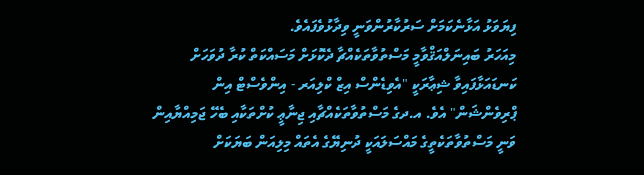ފިޔަވަޅު އަޅާނެކަމަށް ސަރުކާރުންވަނީ ވިދާޅުވެފައެވެ.
މިއަހަރު ބައިނަލްއަޤްވާމީ މަސްތުވާތަކެއްޗާ ދެކޮޅަށް މަސައްކަތް ކުރާ ދުވަހަށް ކަނޑައަޅާފައިވާ ޝިޢާރަކީ "އެވިޑެންސް އިޒް ކްލިއަރ - އިންވެސްޓް އިން ޕްރިވެންޝަން" އެވެ. އ.ދގެ މަސްތުވާތަކެއްޗާއި ޖިނާޢީ ކުށްތަކާއި ބެހޭ ޖަމިއްޔާއިން ވަނީ މަސްތުވާތަކެތީގެ މައްސަލައަކީ ދުނިޔޭގެ އެތައް މިލިއަން ބަޔަކަށް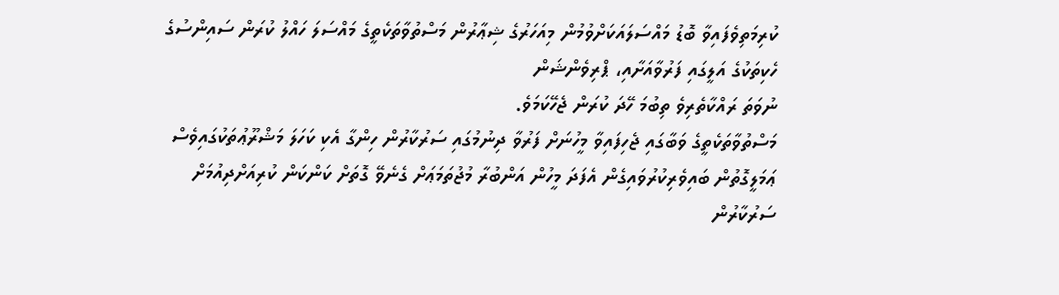ކުރިމަތިވެފައިވާ ބޮޑު މައްސަލައަކަށްވުމުން މިއަހަރުގެ ޝިޢާރުން މަސްތުވާތަކެތީގެ މައްސަލަ ހައްލު ކުރަން ސައިންސުގެ ހެކިތަކުގެ އަލީގައި ފަރުވާއަށާއި، ޕްރިވެންޝަން
ނުވަތަ ރައްކާތެރިވެ ތިބުމަ ހޭދަ ކުރަން ޖެހޭކަމަވެ.
މަސްތުވާތަކެތީގެ ވަބާގައި ޖެހިފައިވާ މީހުނަށް ފަރުވާ ދިނުމުގައި ސަރުކާރުން ހިންގާ އެކި ކަހަލަ މަޝްރޫޢުތަކުގައިވެސް ޢަމަލީގޮތުން ބައިވެރިކުރުވައިގެން އެފަދަ މީހުން އަންބުރާ މުޖުތަމަޢަށް ގެނެވޭ ގޮތަށް ކަންކަން ކުރިއަށްދިއުމަށް ސަރުކާރުން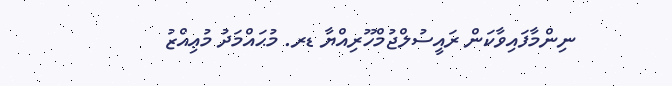ނިންމާފައިވާކަން ރައީސުލްޖުމްހޫރިއްޔާ ޑރ. މުޙައްމަދު މުޢިއްޒު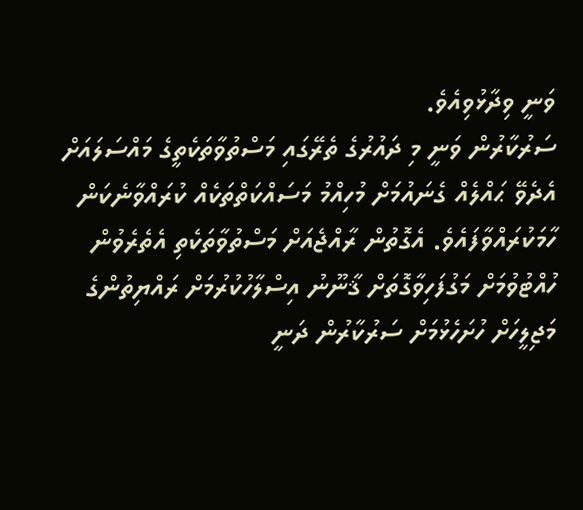ވަނީ ވިދާޅުވިއެވެ.
ސަރުކާރުން ވަނީ މި ދައުރުގެ ތެރޭގައި މަސްތުވާތަކެތީގެ މައްސަލައަށް އެދެވޭ ޙައްލެއް ގެނައުމަށް މުހިއްމު މަސައްކަތްތަކެއް ކުރައްވާނެކަން ހާމަކުރައްވާފައެވެ. އެގޮތުން ރާއްޖެއަށް މަސްތުވާތަކެތި އެތެރެވުން ހުއްޓުވުމަށް މަގުފަހިވާގޮތަށް ޤާނޫނު އިސްލާހުކުރުމަށް ރައްޔިތުންގެ މަޖިލީހަށް ހުށަހެޅުމަށް ސަރުކާރުން ދަނީ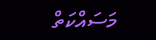މަސައްކަތް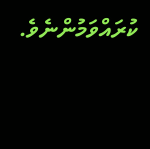ކުރައްވަމުންނެވެ.